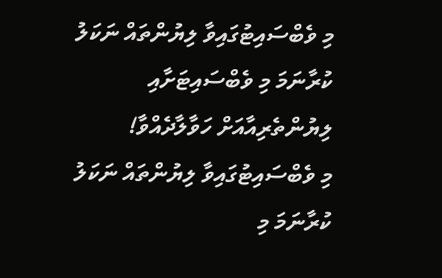މި ވެބްސައިޓުގައިވާ ލިޔުންތައް ނަކަލު ކުރާނަމަ މި ވެބްސައިޓަށާއި ލިޔުންތެރިއާއަށް ހަވާލާދެއްވާ!
މި ވެބްސައިޓުގައިވާ ލިޔުންތައް ނަކަލު ކުރާނަމަ މި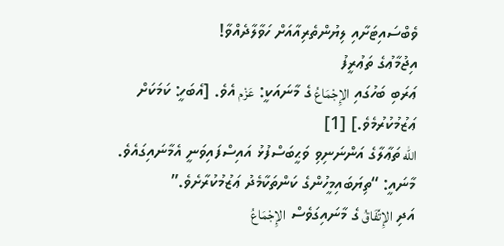ވެބްސައިޓަށާއި ލިޔުންތެރިއާއަށް ހަވާލާދެއްވާ!
އިޖުމާޢުގެ ތަޢުރީފު
ޢަރަބި ބަހުގައި الإِجْمَاعُ ގެ މާނައަކީ: عَزْم އެވެ. [އެބަހީ: ކަމަކަށް ޢަޒުމުކުރުމެވެ.] [1]
الله ތަޢާލާގެ އަންނަނިވި ވަޙީބަސްފުޅު އައިސްފައިވަނީ އެމާނައިގައެވެ.
މާނައީ: “ތިޔަބައިމީހުންގެ ކަންތަކާމެދު ޢަޒުމުކުރާށެވެ.”
އަދި الإِتِّفَاقُ ގެ މާނައިގަވެސް الإِجْمَاعُ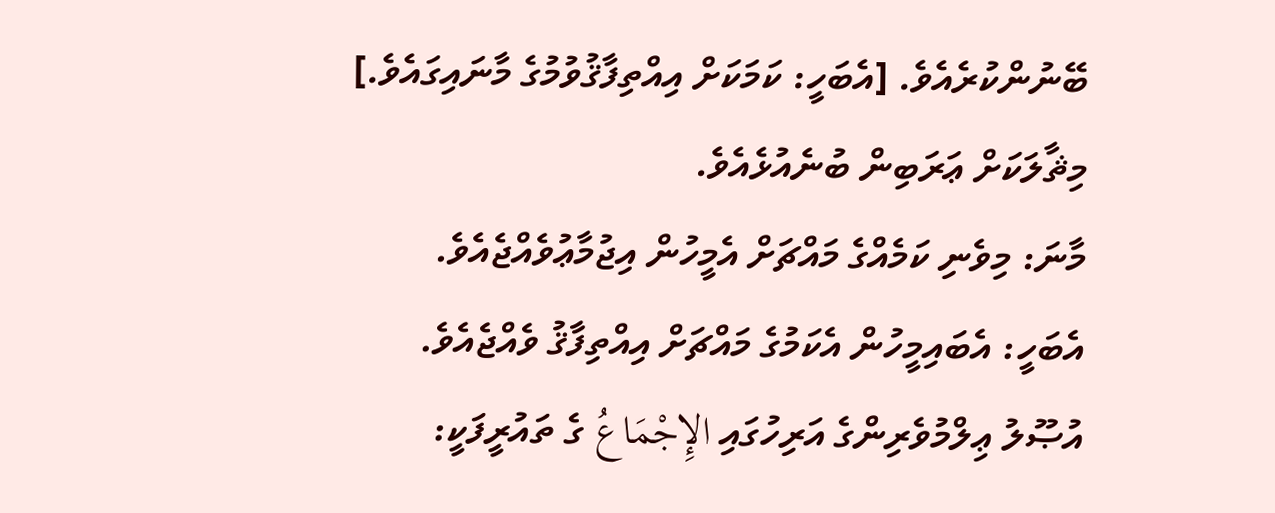ބޭނުންކުރެއެވެ. [އެބަހީ: ކަމަކަށް އިއްތިފާޤުވުމުގެ މާނައިގައެވެ.]
މިޘާލަކަށް ޢަރަބިން ބުނެއުޅެއެވެ.
މާނަ: މިވެނި ކަމެއްގެ މައްޗަށް އެމީހުން އިޖުމާޢުވެއްޖެއެވެ.
އެބަހީ: އެބައިމީހުން އެކަމުގެ މައްޗަށް އިއްތިފާޤު ވެއްޖެއެވެ.
އުޞޫލު ޢިލްމުވެރިންގެ އަރިހުގައި الإِجْمَاعُ ގެ ތައުރީފަކީ: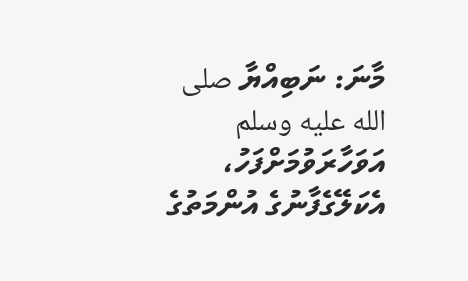މާނަ: ނަބިއްޔާ صلى الله عليه وسلم އަވަހާރަވުމަށްފަހު، އެކަލޭގެފާނުގެ އުންމަތުގެ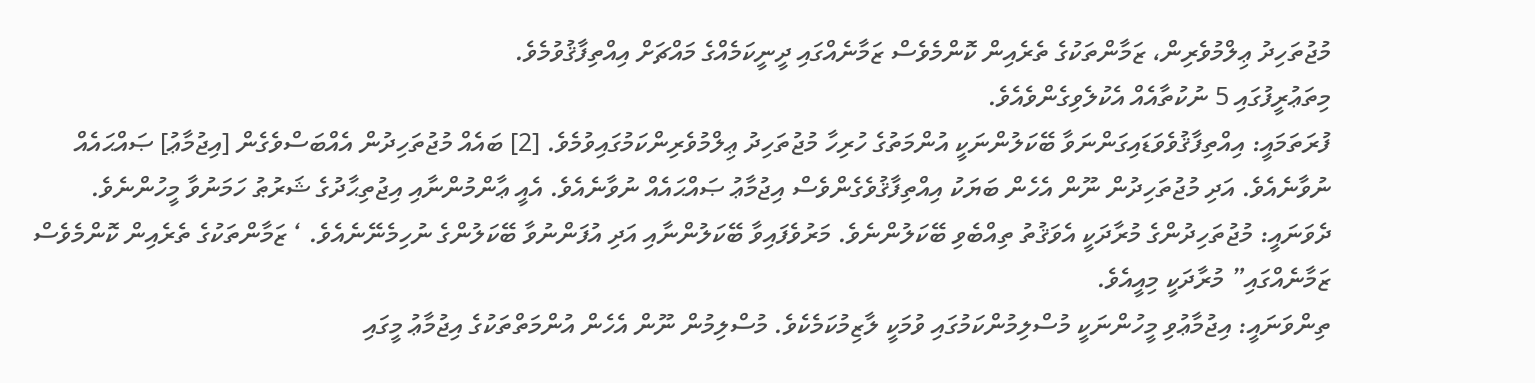މުޖުތަހިދު ޢިލްމުވެރިން، ޒަމާންތަކުގެ ތެރެއިން ކޮންމެވެސް ޒަމާނެއްގައި ދީނީކަމެއްގެ މައްޗަށް އިއްތިފާޤުވުމެވެ.
މިތަޢުރީފުގައި 5 ނުކުތާއެއް އެކުލެވިގެންވެއެވެ.
ފުރަތަމައީ: އިއްތިފާޤުވެވަޑައިގަންނަވާ ބޭކަލުންނަކީ އުންމަތުގެ ހުރިހާ މުޖުތަހިދު ޢިލްމުވެރިންކަމުގައިވުމެވެ. [2] ބައެއް މުޖުތަހިދުން އެއްބަސްވެގެން [އިޖުމާޢު] ޞައްޙައެއް ނުވާނެއެވެ. އަދި މުޖުތަހިދުން ނޫން އެހެން ބަޔަކު އިއްތިފާޤުވެގެންވެސް އިޖުމާޢު ޞައްޙައެއް ނުވާނެއެވެ. އެއީ ޢާންމުންނާއި އިޖުތިޙާދުގެ ޝަރުޠު ހަމަނުވާ މީހުންނެވެ.
ދެވަނައީ: މުޖުތަހިދުންގެ މުރާދަކީ އެވަޤުތު ތިއްބެވި ބޭކަލުންނެވެ. މަރުވެފައިވާ ބޭކަލުންނާއި އަދި އުފަންނުވާ ބޭކަލުންގެ ނުހިމެނޭނެއެވެ. ‘ ޒަމާންތަކުގެ ތެރެއިން ކޮންމެވެސް ޒަމާނެއްގައި” މުރާދަކީ މިއީއެވެ.
ތިންވަނައީ: އިޖުމާޢުވި މީހުންނަކީ މުސްލިމުންކަމުގައި ވުމަކީ ލާޒިމުކަމެކެވެ. މުސްލިމުން ނޫން އެހެން އުންމަތްތަކުގެ އިޖުމާޢު މީގައި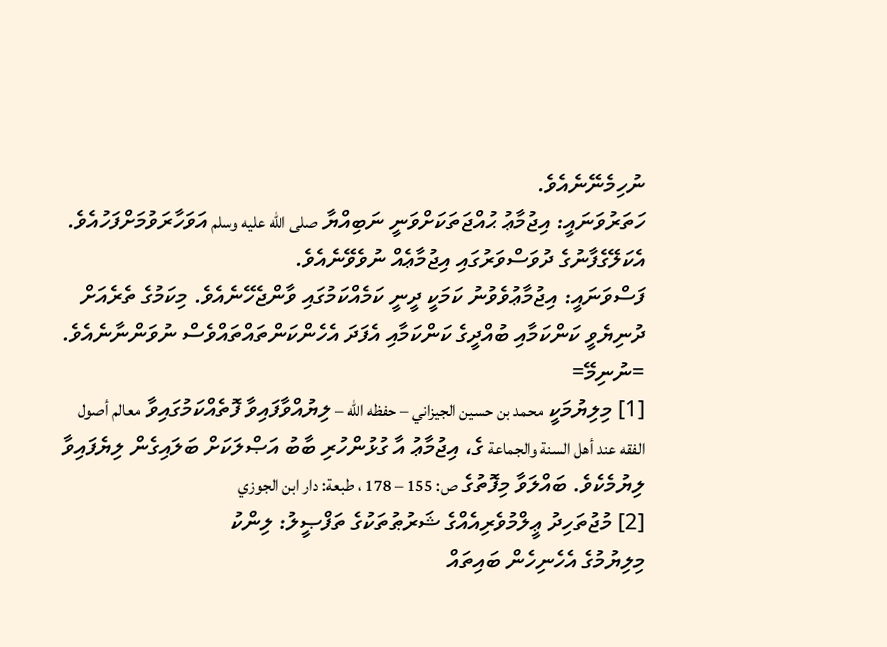ނުހިމެނޭނެއެވެ.
ހަތަރުވަނައީ: އިޖުމާޢު ޙުއްޖަތަކަށްވަނީ ނަބިއްޔާ صلى الله عليه وسلم އަވަހާރަވުމަށްފަހުއެވެ. އެކަލޭގެފާނުގެ ދުވަސްވަރުގައި އިޖުމާޢެއް ނުވެވޭނެއެވެ.
ފަސްވަނައީ: އިޖުމާޢުވެވުނު ކަމަކީ ދީނީ ކަމެއްކަމުގައި ވާންޖެހޭނެއެވެ. މިކަމުގެ ތެރެއަށް ދުނިޔެވީ ކަންކަމާއި ބުއްދީގެ ކަންކަމާއި އެފަދަ އެހެންކަންތައްތައްވެސް ނުވަންނާނެއެވެ.
=ނުނިމޭ=
[1] މިލިޔުމަކީ محمد بن حسين الجيزاني – حفظه الله – ލިޔުއްވާފައިވާ ފޮތެއްކަމުގައިވާ معالم أصول الفقه عند أهل السنة والجماعة ގެ، އިޖުމާޢު އާ ގުޅުންހުރި ބާބު އަޞްލަކަށް ބަލައިގެން ލިޔެފައިވާ ލިޔުމެކެވެ. ބައްލަވާ މިފޮތުގެ ص: 155 – 178 ، طبعة: دار ابن الجوزي
[2] މުޖުތަހިދު ޢީލްމުވެރިއެއްގެ ޝަރުޠުތަކުގެ ތަފްޞީލު: ލިންކު
މިލިޔުމުގެ އެހެނިހެން ބައިތައް